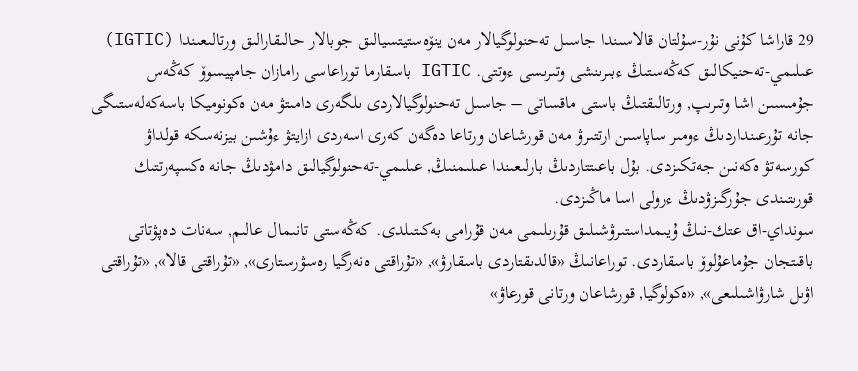29 قاراشا كۇنى نۇر-سۇلتان قالاسىندا جاسىل تەحنولوگيالار مەن ينۆەستيتسيالىق جوبالار حالىقارالىق ورتالىعىندا (IGTIC) عىلىمي-تەحنيكالىق كەڭەستىڭ ءبىرىنشى وتىرىسى ءوتتى. IGTIC باسقارما توراعاسى رامازان جامپيسوۆ كەڭەس جۇمىسىن اشا وتىرىپ, ورتالىقتىڭ باستى ماقساتى – جاسىل تەحنولوگيالاردى ىلگەرى دامىتۋ مەن ەكونوميكا باسەكەلەستىگى جانە تۇرعىنداردىڭ ءومىر ساپاسىن ارتتىرۋ مەن قورشاعان ورتاعا دەگەن كەرى اسەردى ازايتۋ ءۇشىن بيزنەسكە قولداۋ كورسەتۋ ەكەنىن جەتكىزدى. بۇل باعىتتاردىڭ بارلىعىندا عىلىمنىڭ, عىلىمي-تەحنولوگيالىق دامۋدىڭ جانە ەكسپەرتتىك قورىتىندى جۇرگىزۋدىڭ ءرولى اسا ماڭىزدى.
سونداي-اق عتك-نىڭ ۇيىمداستىرۋشىلىق قۇرىلىمى مەن قۇرامى بەكىتىلدى. كەڭەستى تانىمال عالىم, سەنات دەپۋتاتى باقىتجان جۇماعۇلوۆ باسقاردى. توراعانىڭ «قالدىقتاردى باسقارۋ», «تۇراقتى ەنەرگيا رەسۋرستارى», «تۇراقتى قالا», «تۇراقتى اۋىل شارۋاشىلىعى», «ەكولوگيا, قورشاعان ورتانى قورعاۋ»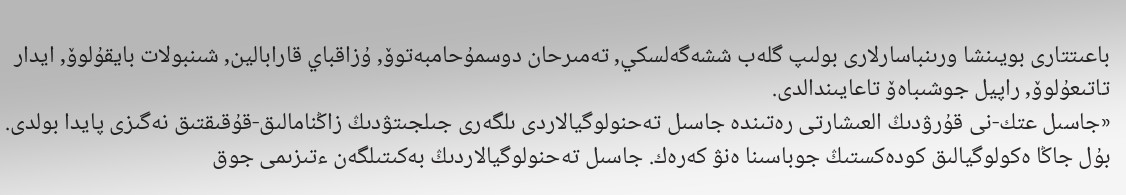باعىتتارى بويىنشا ورىنباسارلارى بولىپ گلەب ششەگەلسكي, تەمىرحان دوسمۇحامبەتوۆ, ۇزاقباي قارابالين, شىنبولات بايقۇلوۆ, ايدار تاتىعۇلوۆ, راپيل جوشىباەۆ تاعايىندالدى.
«جاسىل عتك-نى قۇرۋدىڭ العىشارتى رەتىندە جاسىل تەحنولوگيالاردى ىلگەرى جىلجىتۋدىڭ زاڭنامالىق-قۇقىقتىق نەگىزى پايدا بولدى. بۇل جاڭا ەكولوگيالىق كودەكستىڭ جوباسىنا ەنۋ كەرەك. جاسىل تەحنولوگيالاردىڭ بەكىتىلگەن ءتىزىمى جوق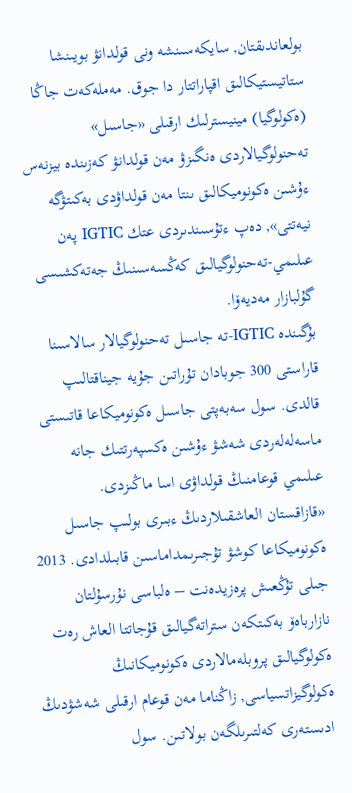بولعاندىقتان, سايكەسىنشە ونى قولدانۋ بويىنشا ستاتيستيكالىق اقپاراتتار دا جوق. مەملەكەت جاڭا (ەكولوگيا) مينيسترلىك ارقىلى «جاسىل» تەحنولوگيالاردى ەنگىزۋ مەن قولدانۋ كەزىندە بيزنەس ءۇشىن ەكونوميكالىق ىنتا مەن قولداۋدى بەكىتۋگە نيەتتى», دەپ ءتۇسىندىردى عتك IGTIC پەن عىلىمي-تەحنولوگيالىق كەڭسەسىنىڭ جەتەكشىسى گۇلبازار مەديەۆا.
بۇگىندە IGTIC-تە جاسىل تەحنولوگيالار سالاسىنا قاراستى 300 جوبادان تۇراتىن جۇيە جيناقتالىپ قالدى. سول سەبەپتى جاسىل ەكونوميكاعا قاتىستى ماسەلەلەردى شەشۋ ءۇشىن ەكسپەرتتىك جانە عىلىمي قوعامنىڭ قولداۋى اسا ماڭىزدى.
«قازاقستان العاشقىلاردىڭ ءبىرى بولىپ جاسىل ەكونوميكاعا كوشۋ تۇجىرىمداماسىن قابىلدادى. 2013 جىلى تۇڭعىش پرەزيدەنت – ەلباسى نۇرسۇلتان نازارباەۆ بەكىتكەن ستراتەگيالىق قۇجاتتا العاش رەت ەكولوگيالىق پروبلەمالاردى ەكونوميكانىڭ ەكولوگيزاتسياسى, زاڭناما مەن قوعام ارقىلى شەشۋدىڭ ادىستەرى كەلتىرىلگەن بولاتىن. سول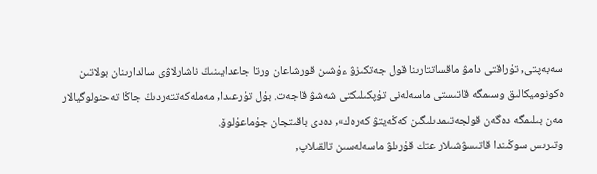سەبەپتى, تۇراقتى دامۋ ماقساتتارىنا قول جەتكىزۋ ءۇشىن قورشاعان ورتا جاعدايىنىڭ ناشارلاۋى سالدارىنان بولاتىن ەكونوميكالىق وسىمگە قاتىستى ماسەلەنى تۇپكىلىكتى شەشۋ قاجەت. بۇل تۇرعىدا, مەملەكەتتەردىڭ جاڭا تەحنولوگيالار مەن بىلىمگە دەگەن قولجەتىمدىلىگىن كەڭەيتۋ كەرەك», دەدى باقىتجان جۇماعۇلوۆ.
وتىرىس سوڭىندا قاتىسۋشىلار عتك قۇرىلۋ ماسەلەسىن تالقىلاپ,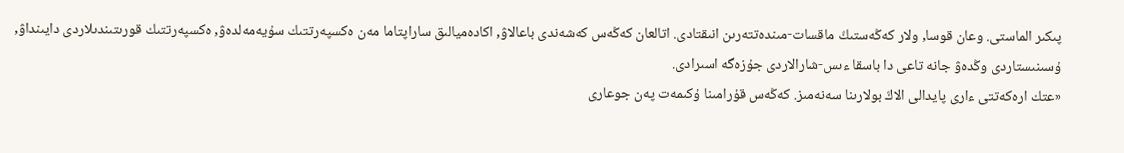پىكىر الماستى. وعان قوسا, ولار كەڭەستىڭ ماقسات-مىندەتتەرىن انىقتادى. اتالعان كەڭەس كەشەندى باعالاۋ, اكادەميالىق ساراپتاما مەن ەكسپەرتتىك سۇيەمەلدەۋ, ەكسپەرتتىك قورىتىندىلاردى دايىنداۋ, ۇسىنىستاردى وڭدەۋ جانە تاعى دا باسقا ءىس-شارالاردى جۇزەگە اسىرادى.
«عتك ارەكەتتى ءارى پايدالى الاڭ بولارىنا سەنەمىز. كەڭەس قۇرامىنا ۇكىمەت پەن جوعارى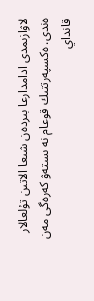لاۋازىمدى ادامدارعا بىردەن شىعا الاتىن تۇلعالار ەندى. ەكسپەرتتىك قوعام نە ىستەۋ كەرەگى مەن قانداي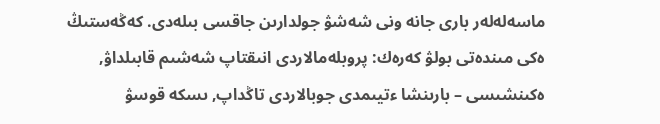ماسەلەلەر بارى جانە ونى شەشۋ جولدارىن جاقسى بىلەدى. كەڭەستىڭ ەكى مىندەتى بولۋ كەرەك: پروبلەمالاردى انىقتاپ شەشىم قابىلداۋ, ەكىنشىسى – بارىنشا ءتيىمدى جوبالاردى تاڭداپ, ىسكە قوسۋ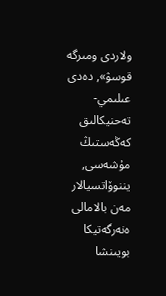ولاردى ومىرگە قوسۋ», دەدى عىلىمي-تەحنيكالىق كەڭەستىڭ مۇشەسى, يننوۆاتسيالار مەن بالامالى ەنەرگەتيكا بويىنشا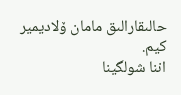حالىقارالىق مامان ۆلاديمير كيم.
اننا شولگينا